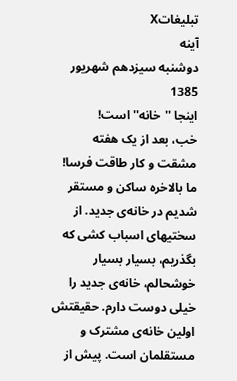تبليغاتX
آينه
دوشنبه سیزدهم شهریور 1385
اينجا ''خانه'' است!
خب، بعد از يک هفته مشقت و کار طاقت فرسا! ما بالاخره ساکن و مستقر شديم در خانه‌ی جديد. از سختيهای اسباب کشی که بگذريم، بسيار بسيار خوشحالم، خانه‌ی جديد را خيلی دوست دارم. حقيقتش اولين خانه‌ی مشترک و مستقلمان است. پيش از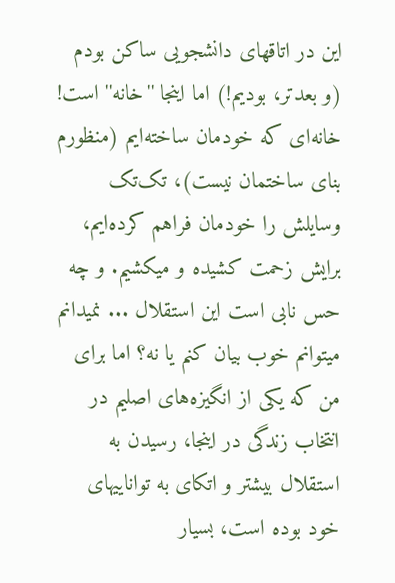اين در اتاقهای دانشجويی ساکن بودم (و بعدتر، بوديم!) اما اينجا ''خانه'' است! خانه‌ای که خودمان ساخته‌ايم (منظورم بنای ساختمان نيست)، تک‌تک وسايلش را خودمان فراهم کرده‌ايم، برايش زحمت کشيده و ميکشيم. و چه حس نابی است اين استقلال ... نميدانم ميتوانم خوب بيان کنم يا نه؟ اما برای من که يکی از انگيزه‌های اصليم در انتخاب زندگی در اينجا، رسيدن به استقلال بيشتر و اتکای به تواناييهای خود بوده است، بسيار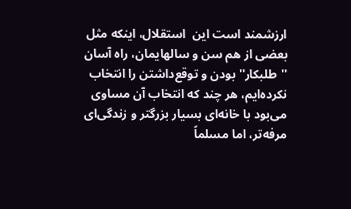ارزشمند است این  استقلال، اينکه مثل بعضی از هم سن و سالهايمان، راه آسان ''طلبکار'' بودن و توقع‌داشتن را انتخاب نکرده‌ايم، هر چند که انتخاب آن مساوی می‌بود با خانه‌ای بسيار بزرگتر و زندگی‌ای مرفه‌تر، اما مسلماً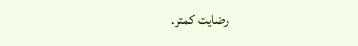رضايت کمتر.